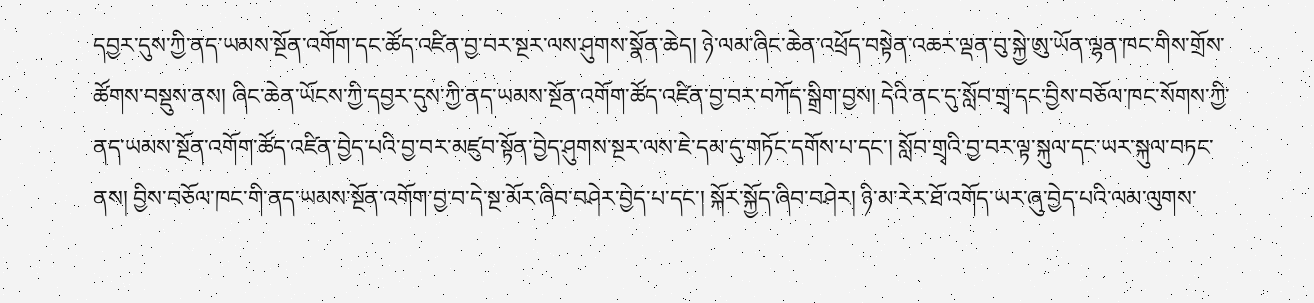དབྱར་དུས་ཀྱི་ནད་ཡམས་སྔོན་འགོག་དང་ཚོད་འཛིན་བྱ་བར་སྔར་ལས་ཤུགས་སྣོན་ཆེད། ཉེ་ལམ་ཞིང་ཆེན་འཕྲོད་བསྟེན་འཆར་ལྡན་བུ་སྐྱེ་ཨུ་ཡོན་ལྷན་ཁང་གིས་གྲོས་ཚོགས་བསྡུས་ནས། ཞིང་ཆེན་ཡོངས་ཀྱི་དབྱར་དུས་ཀྱི་ནད་ཡམས་སྔོན་འགོག་ཚོད་འཛིན་བྱ་བར་བཀོད་སྒྲིག་བྱས། དེའི་ནང་དུ་སློབ་གྲྭ་དང་བྱིས་བཅོལ་ཁང་སོགས་ཀྱི་ནད་ཡམས་སྔོན་འགོག་ཚོད་འཛིན་བྱེད་པའི་བྱ་བར་མཛུབ་སྟོན་བྱེད་ཤུགས་སྔར་ལས་ཇེ་དམ་དུ་གཏོང་དགོས་པ་དང་། སློབ་གྲྭའི་བྱ་བར་ལྟ་སྐུལ་དང་ཡར་སྐུལ་བཏང་ནས། བྱིས་བཅོལ་ཁང་གི་ནད་ཡམས་སྔོན་འགོག་བྱ་བ་དེ་སྔ་མོར་ཞིབ་བཤེར་བྱེད་པ་དང་། སྐོར་སྐྱོད་ཞིབ་བཤེར། ཉི་མ་རེར་ཐོ་འགོད་ཡར་ཞུ་བྱེད་པའི་ལམ་ལུགས་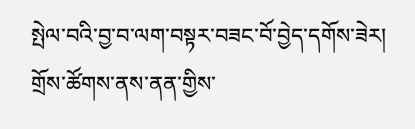སྤེལ་བའི་བྱ་བ་ལག་བསྟར་བཟང་བོ་བྱེད་དགོས་ཟེར།
གྲོས་ཚོགས་ནས་ནན་གྱིས་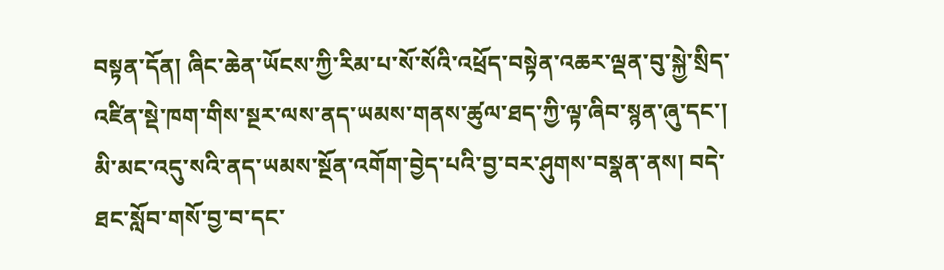བསྟན་དོན། ཞིང་ཆེན་ཡོངས་ཀྱི་རིམ་པ་སོ་སོའི་འཕྲོད་བསྟེན་འཆར་ལྡན་བུ་སྐྱེ་སྲིད་འཛིན་སྡེ་ཁག་གིས་སྔར་ལས་ནད་ཡམས་གནས་ཚུལ་ཐད་ཀྱི་ལྟ་ཞིབ་སྙན་ཞུ་དང་། མི་མང་འདུ་སའི་ནད་ཡམས་སྔོན་འགོག་བྱེད་པའི་བྱ་བར་ཤུགས་བསྣན་ནས། བདེ་ཐང་སློབ་གསོ་བྱ་བ་དང་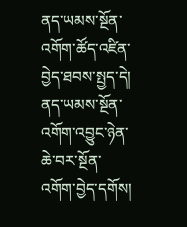ནད་ཡམས་སྔོན་འགོག་ཚོད་འཛིན་བྱེད་ཐབས་སྤྱད་དེ། ནད་ཡམས་སྔོན་འགོག་འབྱུང་ཉེན་ཆེ་བར་སྔོན་འགོག་བྱེད་དགོས།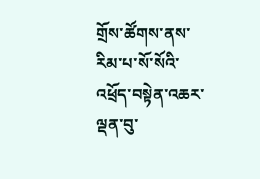གྲོས་ཚོགས་ནས་རིམ་པ་སོ་སོའི་འཕྲོད་བསྟེན་འཆར་ལྡན་བུ་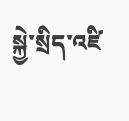སྐྱེ་སྲིད་འཛི